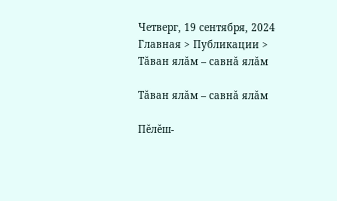Четверг, 19 сентября, 2024
Главная > Публикации > Тăван ялăм – савнă ялăм

Тăван ялăм – савнă ялăм

Пĕлĕш-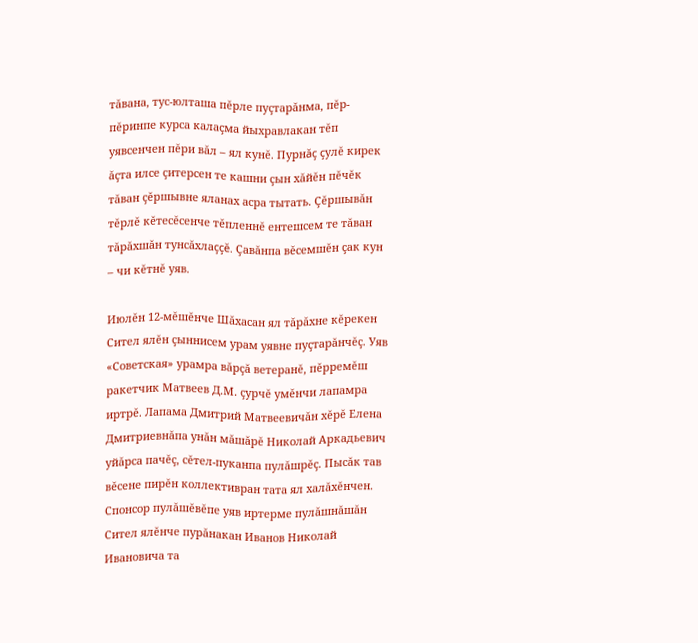тăвана, тус-юлташа пĕрле пуçтарăнма, пĕр-пĕринпе курса калаçма йыхравлакан тĕп уявсенчен пĕри вăл – ял кунĕ. Пурнăç çулĕ кирек ăçта илсе çитерсен те кашни çын хăйĕн пĕчĕк тăван çĕршывне яланах асра тытать. Çĕршывăн тĕрлĕ кĕтесĕсенче тĕпленнĕ ентешсем те тăван тăрăхшăн тунсăхлаççĕ. Çавăнпа вĕсемшĕн çак кун – чи кĕтнĕ уяв.

Июлĕн 12-мĕшĕнче Шăхасан ял тăрăхне кĕрекен Сител ялĕн çыннисем урам уявне пуçтарăнчĕç. Уяв «Советская» урамра вăрçă ветеранĕ, пĕрремĕш ракетчик Матвеев Д.М. çурчĕ умĕнчи лапамра иртрĕ. Лапама Дмитрий Матвеевичăн хĕрĕ Елена Дмитриевнăпа унăн мăшăрĕ Николай Аркадьевич уйăрса пачĕç, сĕтел-пуканпа пулăшрĕç. Пысăк тав вĕсене пирĕн коллективран тата ял халăхĕнчен. Спонсор пулăшĕвĕпе уяв иртерме пулăшнăшăн Сител ялĕнче пурăнакан Иванов Николай Ивановича та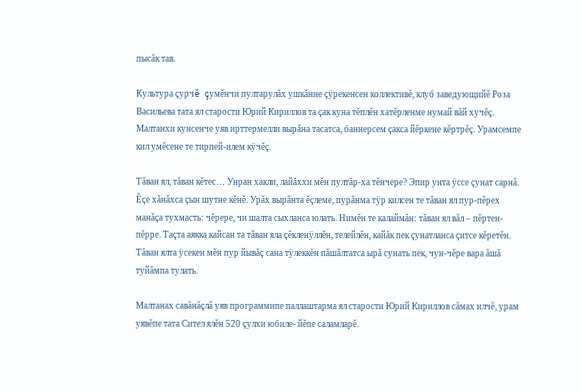пысăк тав.

Культура çурчĕ çумĕнчи пултарулăх ушкăнне çÿрекенсен коллективĕ, клуб заведующийĕ Роза Васильева тата ял старости Юрий Кириллов та çак куна тĕплĕн хатĕрленме нумай вăй хучĕç. Малтанхи кунсенче уяв ирттермелли вырăна тасатса, баннерсем çакса йĕркене кĕртрĕç. Урамсемпе кил умĕсене те тирпей-илем кÿчĕç.

Тăван ял, тăван кĕтес… Унран хакли, лайăххи мĕн пултăр-ха тĕнчере? Эпир унта ÿссе çунат сарнă. Ĕçе хăнăхса çын шутне кĕнĕ. Урăх вырăнта ĕçлеме, пурăнма тÿр килсен те тăван ял пур-пĕрех манăçа тухмасть: чĕрере, чи шалта сыхланса юлать. Нимĕн те калаймăн: тăван ял вăл – пĕртен-пĕрре. Таçта аякка кайсан та тăван яла çĕкленÿллĕн, телейлĕн, кайăк пек çунатланса çитсе кĕретĕн. Тăван ялта ÿсекен мĕн пур йывăç сана тÿлеккĕн пăшăлтатса ырă сунать пек, чун-чĕре вара ăшă туйăмпа тулать.

Малтанах савăнăçлă уяв программипе паллаштарма ял старости Юрий Кириллов сăмах илчĕ, урам уявĕпе тата Сител ялĕн 520 çулхи юбиле- йĕпе саламларĕ.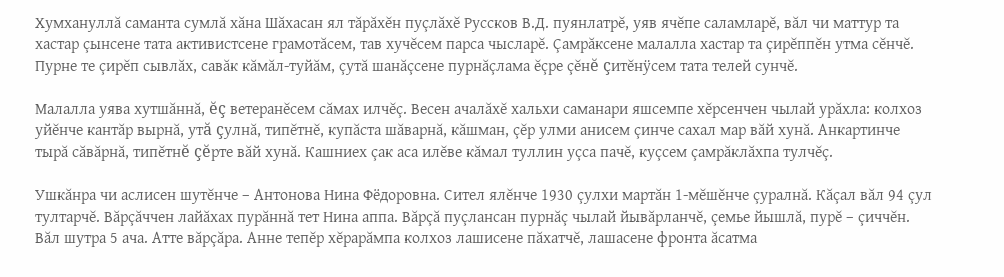Хумхануллă саманта сумлă хăна Шăхасан ял тăрăхĕн пуçлăхĕ Руссков В.Д. пуянлатрĕ, уяв ячĕпе саламларĕ, вăл чи маттур та хастар çынсене тата активистсене грамотăсем, тав хучĕсем парса чысларĕ. Çамрăксене малалла хастар та çирĕппĕн утма сĕнчĕ. Пурне те çирĕп сывлăх, савăк кăмăл-туйăм, çутă шанăçсене пурнăçлама ĕçре çĕнĕ çитĕнÿсем тата телей сунчĕ.

Малалла уява хутшăннă, ĕç ветеранĕсем сăмах илчĕç. Весен ачалăхĕ хальхи саманари яшсемпе хĕрсенчен чылай урăхла: колхоз уйĕнче кантăр вырнă, утă çулнă, типĕтнĕ, купăста шăварнă, кăшман, çĕр улми анисем çинче сахал мар вăй хунă. Анкартинче тырă сăвăрнă, типĕтнĕ çĕрте вăй хунă. Кашниех çак аса илĕве кăмал туллин уçса пачĕ, куçсем çамрăклăхпа тулчĕç.

Ушкăнра чи аслисен шутĕнче – Антонова Нина Фёдоровна. Сител ялĕнче 1930 çулхи мартăн 1-мĕшĕнче çуралнă. Кăçал вăл 94 çул тултарчĕ. Вăрçăччен лайăхах пурăннă тет Нина аппа. Вăрçă пуçлансан пурнăç чылай йывăрланчĕ, çемье йышлă, пурĕ – çиччĕн. Вăл шутра 5 ача. Атте вăрçăра. Анне тепĕр хĕрарăмпа колхоз лашисене пăхатчĕ, лашасене фронта ăсатма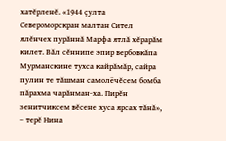хатĕрленĕ. «1944 çулта Североморскран малтан Сител ялĕнчех пурăннă Марфа ятлă хĕрарăм килет. Вăл сĕннипе эпир вербовкăпа Мурманскине тухса кайрăмăр, сайра пулин те тăшман самолёчĕсем бомба пăрахма чарăнман-ха. Пирĕн зенитчиксем вĕсене хуса ярсах тăнă», – терĕ Нина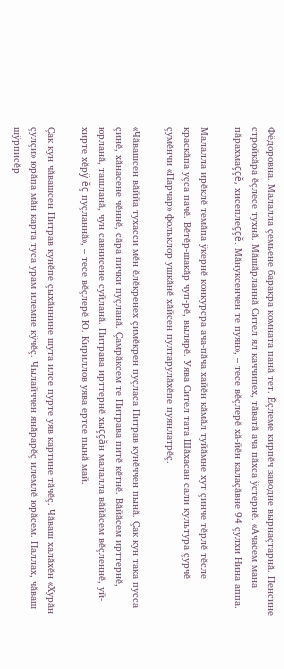Фёдоровна. Малалла çемьене баракра комната панă тет. Ĕçлеме кирпĕч заводне вырнаçтарнă. Пенсине стройкăра ĕçлесе тухнă. Мăшăрланнă Сител ял каччипех, тăватă ача пăхса ÿстернĕ. «Ачасем мана пăрахмаççĕ, хисеплеççĕ. Мăнуксенчен те пуян», – тесе вĕçлерĕ хă-йĕн калаçăвне 94 çулхи Нина аппа.

Малалла ирĕклĕ темăпа ÿкернĕ конкурсра ача-пăча хайĕн кăмăл туйăмне хут çинче тĕрлĕ тĕсле краскăпа уçса пачĕ. Вĕтĕр-шакăр чуп-рĕ, вылярĕ. Уява Сител тата Шăхасан сали культура çурчĕ çумĕнчи «Парчар» фольклор ушкăнĕ хăйсен пултарулăхĕпе пуянлатрĕç.

«Чăвашсен вăййа тухасси мĕн ĕлĕкренех çимĕкрен пуçласа Питрав кунĕччен пынă. Çак кун така пусса çинĕ, хăнасене чĕннĕ, сăра пички пуçланă. Çамрăксем те Питрава питĕ кĕтнĕ. Вăйăсем ирттернĕ, юрланă, ташланă, чун савнисене суйланă. Питрава ирттернĕ хыççăн малалла вăйăсем вĕçленнĕ, уй-хирте хĕрÿ ĕç пуçланнă», – тесе вĕçлерĕ Ю. Кириллов уява ертсе пынă май.

Çак кун чăвашсен Питрав кунĕпе çыхăннине шута илсе пурте уяв картине тăчĕç. Чăваш халăхĕн «Хурăн çулçи» юрăпа мăн карта туса урам илемне кÿчĕç. Чылайччен янăрарĕç илемлĕ юрăсем. Паллах, чăваш шÿрписĕр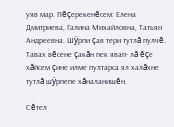уяв мар. Пĕçерекенĕсем: Елена Дмитриева, Галина Михайловна, Татьян Андреевна. Шÿрпи çав тери тутлă пулчĕ. Тавах вĕсене çакăн пек явап- лă ĕçе хăйсем çине илме пултарса ял халăхне тутлă шÿрпепе хăналанишĕн.

Сĕтел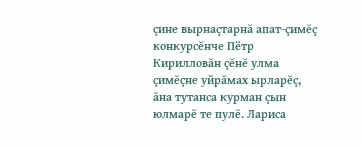çине вырнаçтарнă апат-çимĕç конкурсĕнче Пётр Кирилловăн çĕнĕ улма çимĕçне уйрăмах ырларĕç, ăна тутанса курман çын юлмарĕ те пулĕ. Лариса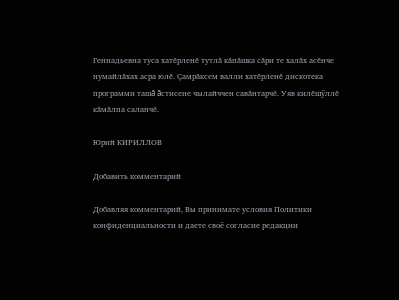Геннадьевна туса хатĕрленĕ тутлă кăпăшка сăри те халăх асĕнче нумайлăхах асра юлĕ. Çамрăксем валли хатĕрленĕ дискотека программи ташă ăстисене чылайччен савăнтарчĕ. Уяв килĕшÿллĕ кăмăлпа саланчĕ.

Юрий КИРИЛЛОВ

Добавить комментарий

Добавляя комментарий, Вы принимате условия Политики конфиденциальности и даете своё согласие редакции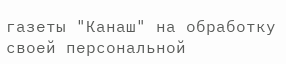газеты "Канаш" на обработку своей персональной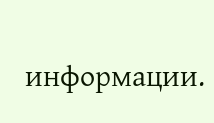информации.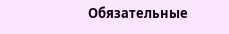Обязательные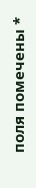поля помечены *